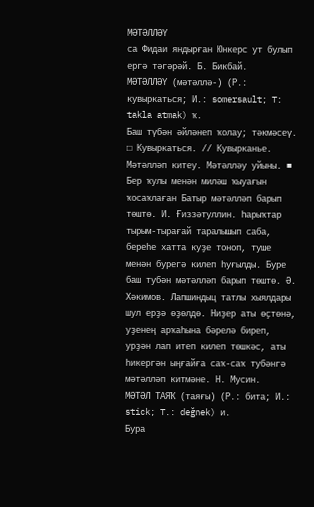МӘТӘЛЛӘҮ
са Фидаи яндырған Юнкерс ут булып ергә тәгәрәй. Б. Бикбай.
МӘТӘЛЛӘҮ (мәтәллә-) (Р.: кувыркаться; И.: somersault; T: takla atmak) ҡ.
Баш түбән әйләнеп ҡолау; тәкмәсеү. □ Кувыркаться. // Кувырканье. Мәтәлләп китеу. Мәтәлләу уйыны. ■ Бер ҡулы менән миләш ҡыуағын ҡосаҡлаған Батыр мәтәлләп барып төштө. И. Ғиззәтуллин. Һарыҡтар тырым-тырағай таралышып саба, береһе хатта куҙе тоноп, туше менән бурегә килеп һуғылды. Буре баш тубән мәтәлләп барып төштө. Ә. Хәкимов. Лапшиндыц татлы хыялдары шул ерҙә өҙөлдө. Ниҙер аты өҫтөнә, уҙенең арҡаһына бәрелә биреп, урҙән лап итеп килеп төшкәс, аты һикергән ыңғайға саҡ-саҡ тубәнгә мәтәлләп китмәне. Н. Мусин.
МӘТӘЛ ТАЯҠ (таяғы) (Р.: бита; И.: stick; T.: değnek) и.
Бура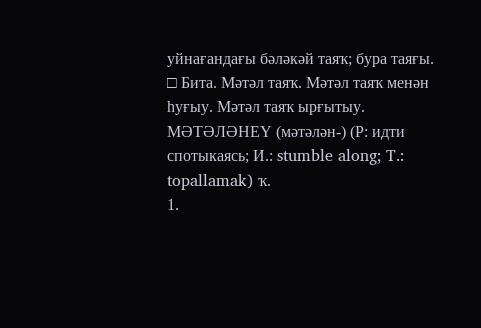уйнағандағы бәләкәй таяҡ; бура таяғы. □ Бита. Мәтәл таяҡ. Мәтәл таяҡ менән һуғыу. Мәтәл таяҡ ырғытыу.
МӘТӘЛӘНЕҮ (мәтәлән-) (Р: идти спотыкаясь; И.: stumble along; T.: topallamak) ҡ.
1.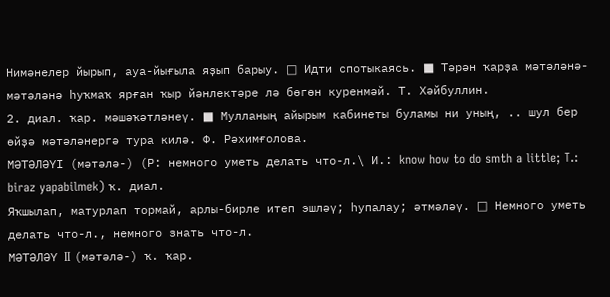Нимәнелер йырып, ауа-йығыла яҙып барыу. □ Идти спотыкаясь. ■ Тәрән ҡарҙа мәтәләнә-мәтәләнә һуҡмаҡ ярған ҡыр йәнлектәре лә бөгөн куренмәй. Т. Хәйбуллин.
2. диал. ҡар. мәшәҡәтләнеү. ■ Мулланың айырым кабинеты буламы ни уның, .. шул бер өйҙә мәтәләнергә тура килә. Ф. Рәхимғолова.
МӘТӘЛӘҮI (мәтәлә-) (Р: немного уметь делать что-л.\ И.: know how to do smth a little; T.: biraz yapabilmek) ҡ. диал.
Яҡшылап, матурлап тормай, арлы-бирле итеп эшләү; һупалау; әтмәләү. □ Немного уметь делать что-л., немного знать что-л.
МӘТӘЛӘҮ II (мәтәлә-) ҡ. ҡар.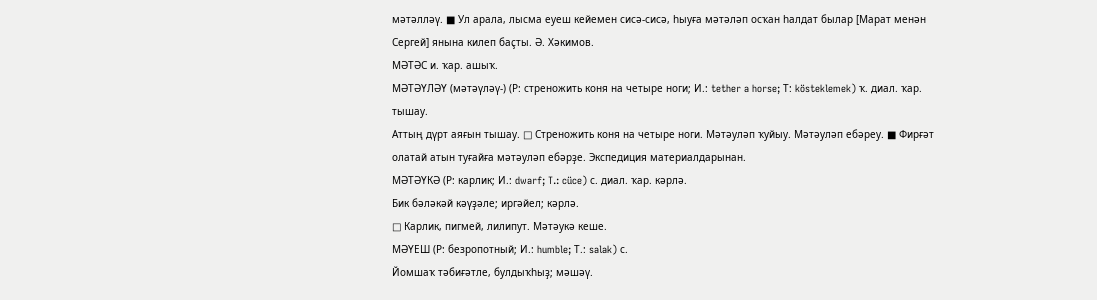мәтәлләү. ■ Ул арала, лысма еуеш кейемен сисә-сисә, һыуға мәтәләп осҡан һалдат былар [Марат менән Сергей] янына килеп баҫты. Ә. Хәкимов.
МӘТӘС и. ҡар. ашыҡ.
МӘТӘҮЛӘҮ (мәтәүләү-) (Р: стреножить коня на четыре ноги; И.: tether a horse; Т: kösteklemek) ҡ. диал. ҡар. тышау.
Аттың дүрт аяғын тышау. □ Стреножить коня на четыре ноги. Мәтәуләп ҡуйыу. Мәтәуләп ебәреу. ■ Фирғәт олатай атын туғайға мәтәуләп ебәрҙе. Экспедиция материалдарынан.
МӘТӘҮКӘ (Р: карлик; И.: dwarf; T.: cüce) с. диал. ҡар. кәрлә.
Бик бәләкәй кәүҙәле; иргәйел; кәрлә.
□ Карлик, пигмей, лилипут. Мәтәукә кеше.
МӘҮЕШ (Р: безропотный; И.: humble; Т.: salak) с.
Йомшаҡ тәбиғәтле, булдыҡһыҙ; мәшәү.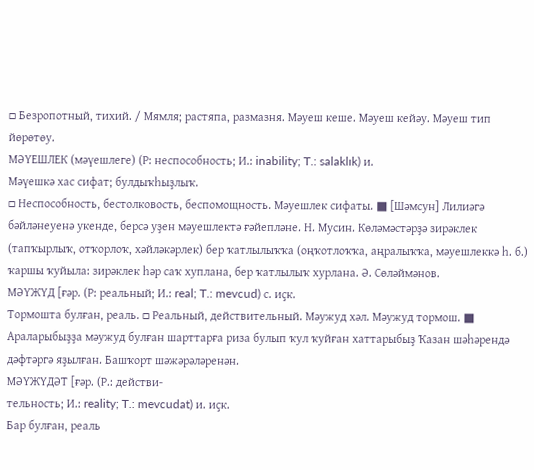□ Безропотный, тихий. / Мямля; растяпа, размазня. Мәуеш кеше. Мәуеш кейәу. Мәуеш тип йөрөтөу.
МӘҮЕШЛЕК (мәүешлеге) (Р: неспособность; И.: inability; T.: salaklık) и.
Мәүешкә хас сифат; булдыҡһыҙлыҡ.
□ Неспособность, бестолковость, беспомощность. Мәуешлек сифаты. ■ [Шәмсун] Лилиәгә бәйләнеуенә укенде, берсә уҙен мәуешлектә ғәйепләне. Н. Мусин. Көләмәстәрҙә зирәклек (тапҡырлыҡ, отҡорлоҡ, хәйләкәрлек) бер ҡатлылыҡҡа (оңҡотлоҡҡа, аңралыҡҡа, мәуешлеккә һ. б.) ҡаршы ҡуйыла: зирәклек һәр саҡ хуплана, бер ҡатлылыҡ хурлана. Ә. Сөләймәнов.
МӘҮЖҮД [ғәр. (Р: реальный; И.: real; T.: mevcud) с. иҫк.
Тормошта булған, реаль. □ Реальный, действительный. Мәужуд хәл. Мәужуд тормош. ■ Араларыбыҙҙа мәужуд булған шарттарға риза булып ҡул ҡуйған хаттарыбыҙ Ҡазан шәһәрендә дәфтәргә яҙылған. Башҡорт шәжәрәләренән.
МӘҮЖҮДӘТ [ғәр. (Р.: действи-
тельность; И.: reality; T.: mevcudat) и. иҫк.
Бар булған, реаль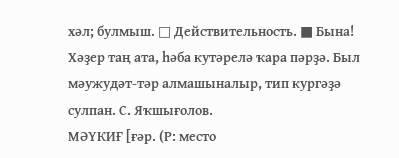хәл; булмыш. □ Действительность. ■ Бына! Хәҙер таң ата, һәба кутәрелә ҡара пәрҙә. Был мәужудәт-тәр алмашыналыр, тип кургәҙә сулпан. С. Яҡшығолов.
МӘҮКИҒ [ғәр. (Р: место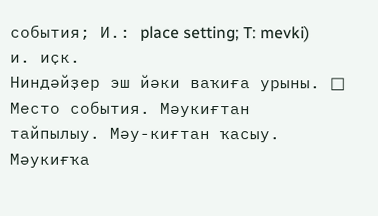события; И.: place setting; T: mevki) и. иҫк.
Ниндәйҙер эш йәки ваҡиға урыны. □ Место события. Мәукиғтан тайпылыу. Мәу-киғтан ҡасыу. Мәукиғҡа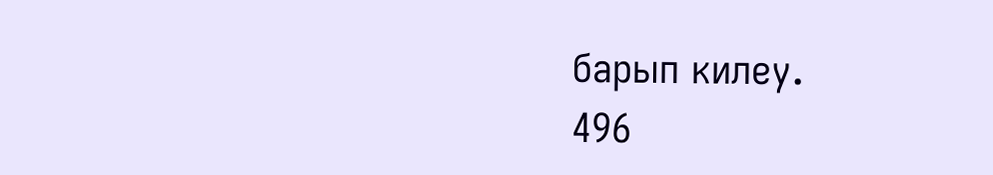барып килеу.
496